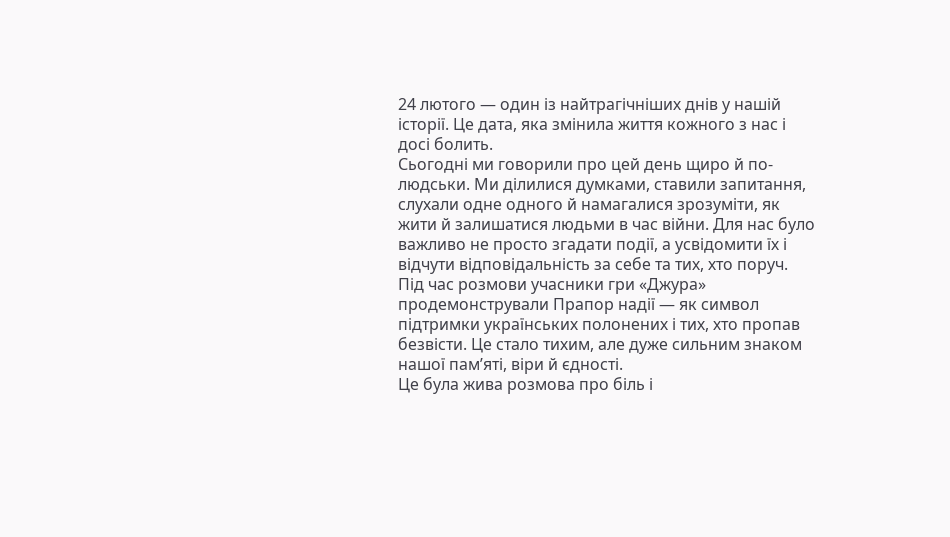24 лютого — один із найтрагічніших днів у нашій історії. Це дата, яка змінила життя кожного з нас і досі болить.
Сьогодні ми говорили про цей день щиро й по-людськи. Ми ділилися думками, ставили запитання, слухали одне одного й намагалися зрозуміти, як жити й залишатися людьми в час війни. Для нас було важливо не просто згадати події, а усвідомити їх і відчути відповідальність за себе та тих, хто поруч.
Під час розмови учасники гри «Джура» продемонстрували Прапор надії — як символ підтримки українських полонених і тих, хто пропав безвісти. Це стало тихим, але дуже сильним знаком нашої пам’яті, віри й єдності.
Це була жива розмова про біль і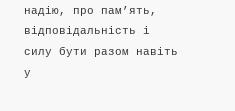надію, про пам’ять, відповідальність і силу бути разом навіть у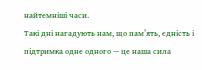найтемніші часи.
Такі дні нагадують нам, що пам’ять, єдність і підтримка одне одного — це наша сила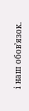і наш обов’язок.